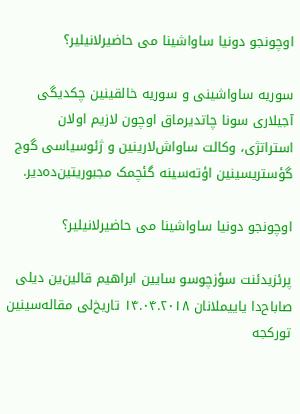اوچونجو دونیا ساواشینا می حاضیرلانیلیر؟

سوریه ساواشینی و سوریه خالقینین چکدیگی آجیلاری سونا چاتدیرماق اوچون لازیم اولان استراتژی، وکالت ساواش‌لارینین و ژئوسیاسی گوج گؤستریسینین اؤته‌سینه گئچمک مجبوریتین‌ده‌دیر.

اوچونجو دونیا ساواشینا می حاضیرلانیلیر؟

پرئزیدئنت سؤزچوسو سایین ابراهیم قالین‌ین دیلی صاباح‌دا یاییملانان ۱۴.۰۴.۲۰۱۸ تاریخ‌لی مقاله‌سینین تورکجه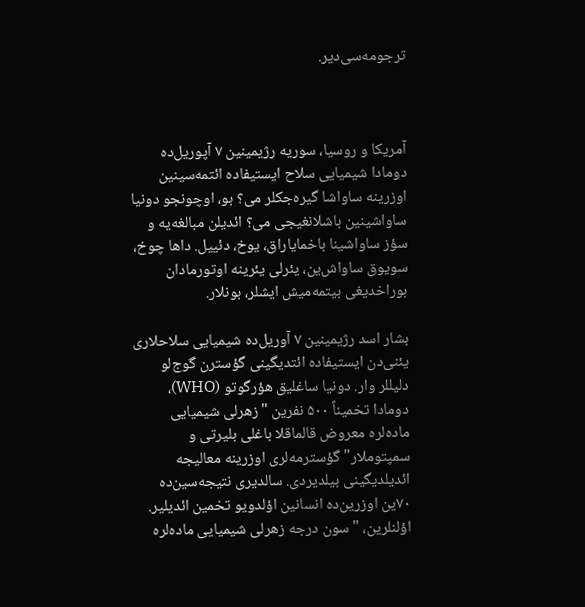ترجومه‌سی‌دیر.



آمریکا و روسیا، سوریه رژیمینین ۷ آپوریل‌ده دومادا شیمیایی سلاح ایستیفاده ائتمه‌سینین اوزرینه ساواشا گیره‌جکلر می؟ بو، اوچونجو دونیا ساواشینین باشلانغیجی می؟ ائدیلن مبالغه‌یه و سؤز ساواشینا باخمایاراق، یوخ، دئییل. داها چوخ، سویوق ساواش‌ین، یئرلی یئرینه اوتورمادان بوراخدیغی بیتمه‌میش ایشلر، بونلار.

بشار اسد رژیمینین ۷ آوریل‌ده شیمیایی سلاحلاری یئنی‌دن ایستیفاده ائتدیگینی گؤستر‌ن گوج‌لو دلیللر وار. دونیا ساغلیق هؤرگوتو (WHO)، دومادا تخمیناً ۵۰۰ نفرین "زهرلی شیمیایی ماده‌لره معروض قالماقلا باغلی بلیرتی و سمپتوملار" گؤسترمه‌لری اوزرینه معالیجه ائدیلدیگینی بیلدیردی. سالدیری نتیجه‌سین‌ده ۷۰ین اوزرین‌ده انسانین اؤلدویو تخمین ائدیلیر. اؤلنلرین، "سون درجه زهرلی شیمیایی ماده‌لره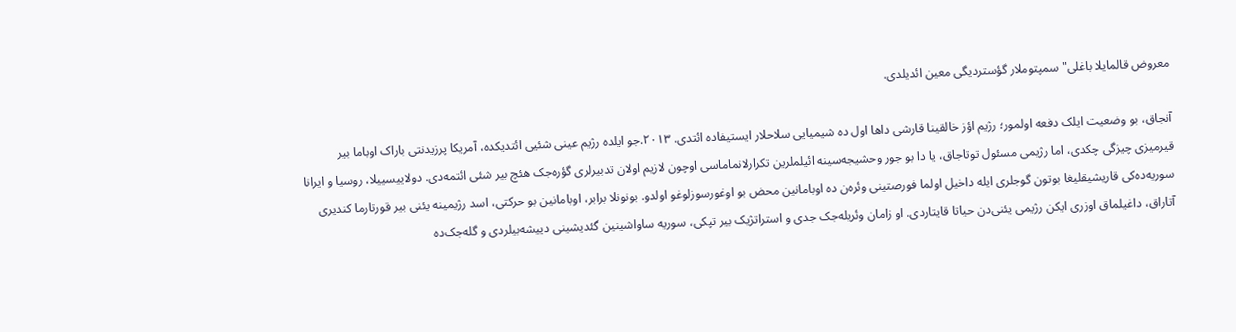معروض قالمایلا باغلی" سمپتوملار گؤستردیگی معین ائدیلدی.

آنجاق، بو وضعیت ایلک دفعه اولمور؛ رژیم اؤز خالقینا قارشی داها اول ده شیمیایی سلاحلار ایستیفاده ائتدی. ۲۰۱۳.جو ایلده رژیم عینی شئیی ائتدیکده، آمریکا پرزیدنتی باراک اوباما بیر قیرمیزی چیزگی چکدی، اما رژیمی مسئول توتاجاق، یا دا بو جور وحشیجه‌سینه ائیلملرین تکرارلانماماسی اوچون لازیم اولان تدبیرلری گؤره‌جک هئچ بیر شئی ائتمه‌دی. دولاییسییلا، روسیا و ایرانا سوریه‌ده‌کی قاریشیقلیغا بوتون گوجلری ایله داخیل اولما فورصتینی وئره‌ن ده اوبامانین محض بو اوغورسوزلوغو اولدو. بونونلا برابر، اوبامانین بو حرکتی، اسد رژیمینه یئنی بیر قورتارما کندیری آتاراق، داغیلماق اوزری ایکن رژیمی یئنی‌دن حیاتا قایتاردی. او زامان وئریله‌جک جدی و استراتژیک بیر تپکی، سوریه ساواشینین گئدیشینی دییشه‌بیلردی و گله‌جک‌ده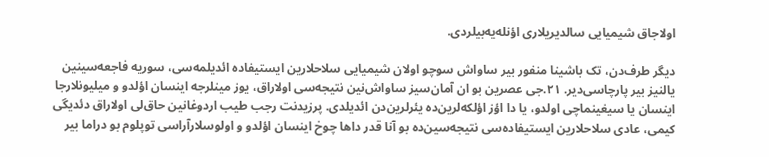اولاجاق شیمیایی سالدیریلاری اؤنله‌یه‌بیلردی.

دیگر طرف‌دن، تک باشینا منفور بیر ساواش سوچو اولان شیمیایی سلاحلارین ایستیفاده ائدیلمه‌سی، سوریه فاجعه‌سینین یالنیز بیر پارچا‌سی‌دیر. ۲۱.جی عصرین بو ان آمان‌سیز ساواش‌نین نتیجه‌سی اولاراق، یوز مینلرجه اینسان اؤلدو و میلیونلارجا اینسان یا سیغینماچی اولدو، یا دا اؤز اؤلکه‌لرین‌ده یئرلرین‌دن ائدیلدی. پرزیدنت رجب طیب اردوغانین حاق‌لی اولاراق دئدیگی کیمی، عادی سلاحلارین ایستیفاده‌سی نتیجه‌سین‌ده بو آنا قدر داها چوخ اینسان اؤلدو و اولوسلارآراسی توپلوم بو دراما بیر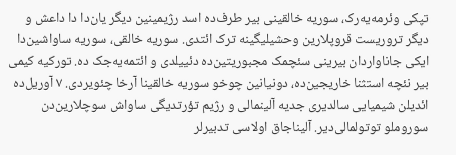تپکی وئرمه‌یه‌رک، سوریه خالقینی بیر طرف‌ده اسد رژیمینین دیگر یان‌دا دا داعش و دیگر تروریست قروپلارین وحشیلیگینه ترک ائتدی. سوریه خالقی، سوریه ساواشین‌دا ایکی جاناواردان بیرینی سئچمک مجبوریتین‌ده دئییلدی و ائتمه‌یه‌جک ده. تورکیه کیمی بیر نئچه استثنا خاریجین‌ده، دونیانین چوخو سوریه خالقینا آرخا چئویردی. ۷ آوریل‌ده ائدیلن شیمیایی سالدیری جدیه آلینمالی و رژیم تؤرتدیگی ساواش سوچلارین‌دن سوروملو توتولمالی‌دیر. آلیناجاق اولاسی تدبیرلر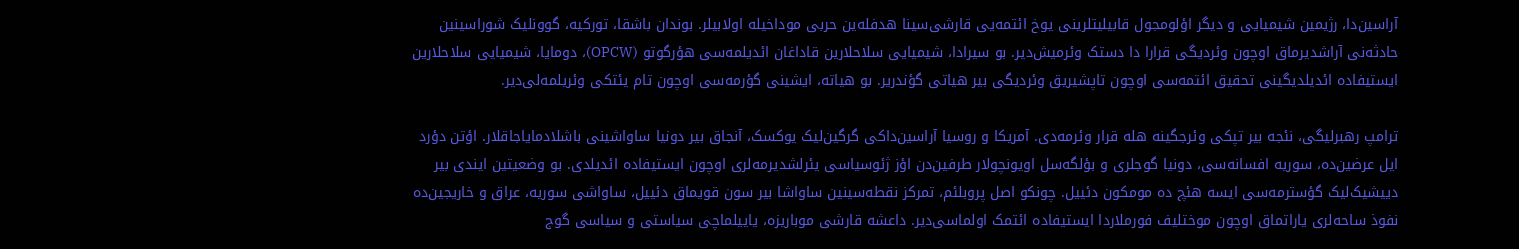آراسین‌دا، رژیمین شیمیایی و دیگر اؤلومجول قابیلیتلرینی یوخ ائتمه‌یی قارشی‌سینا هدفله‌ین حربی موداخیله اولابیلر. بوندان باشقا، تورکیه، گوونلیک شوراسینین حادثه‌نی آراشدیرماق اوچون وئردیگی قرارا دا دستک وئرمیش‌دیر. بو سیرادا، شیمیایی سلاحلارین قاداغان ائدیلمه‌سی هؤرگوتو (OPCW)، دومایا، شیمیایی سلاحلارین ایستیفاده ائدیلدیگینی تحقیق ائتمه‌سی اوچون تاپشیریق وئردیگی بیر هیاتی گؤندریر. بو هیاته، ایشینی گؤرمه‌سی اوچون تام یئتکی وئریلمه‌لی‌دیر.

ترامپ رهبرلیگی، نئجه بیر تپکی وئرجگینه هله قرار وئرمه‌دی. آمریکا و روسیا آراسین‌داکی گرگین‌لیک یوکسک، آنجاق بیر دونیا ساواشینی باشلادمایاجاقلار. اؤتن دؤرد ایل عرضین‌ده، سوریه افسانه‌سی، دونیا گوجلری و بؤلگه‌سل اویونچولار طرفین‌دن اؤز ژئوسیاسی یئرلشدیرمه‌لری اوچون ایستیفاده ائدیلدی. بو وضعیتین ایندی بیر دییشیک‌لیک گؤسترمه‌سی ایسه هئچ ده مومکون دئییل. چونکو اصل پروبلئم، تمرکز نقطه‌سینین ساواشا بیر سون قویماق دئییل، ساواشی سوریه، عراق و خاریجین‌ده نفوذ ساحه‌لری یاراتماق اوچون موختلیف فورملاردا ایستیفاده ائتمک اولماسی‌دیر. داعشه قارشی موباریزه، یاییلماچی سیاستی و سیاسی گوج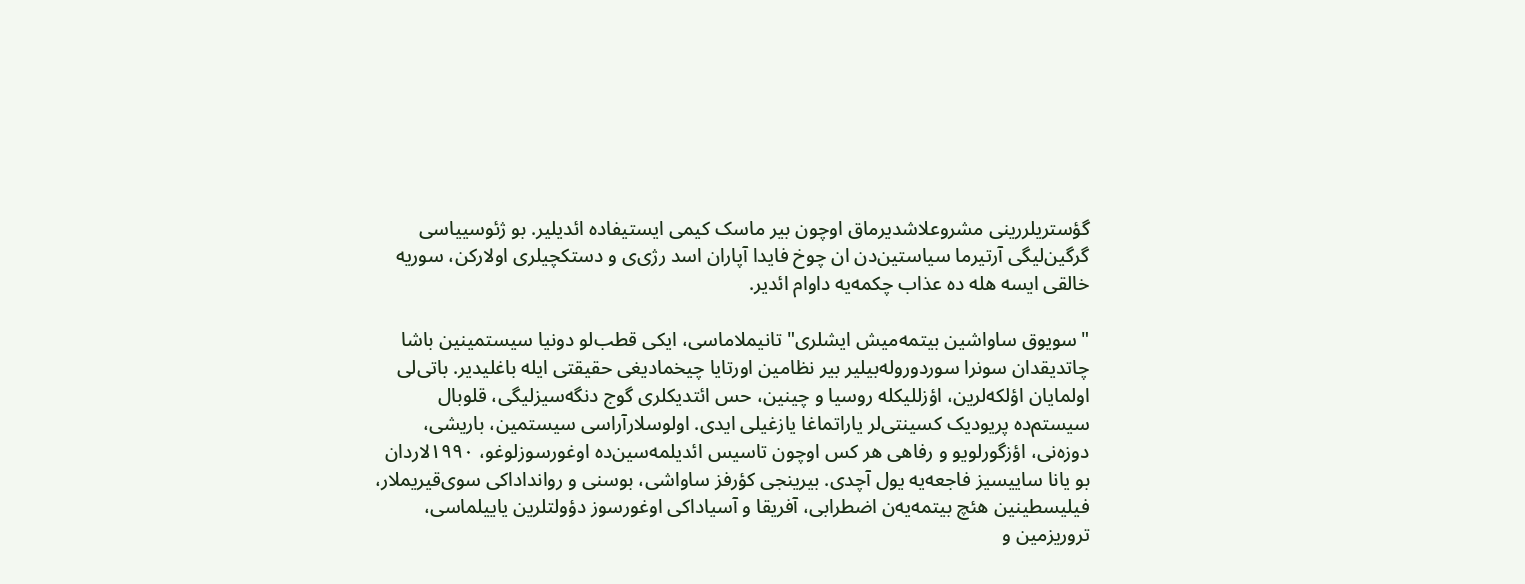گؤستریلررینی مشروعلاشدیرماق اوچون بیر ماسک کیمی ایستیفاده ائدیلیر. بو ژئوسییاسی گرگین‌لیگی آرتیرما سیاستین‌دن ان چوخ فایدا آپاران اسد رژی‌ی و دستکچیلری اولارکن، سوریه خالقی ایسه هله ده عذاب چکمه‌یه داوام ائدیر.

"سویوق ساواشین بیتمه‌میش ایشلری" تانیملاما‌سی، ایکی قطب‌لو دونیا سیستمینین باشا چاتدیقدان سونرا سوردوروله‌بیلیر بیر نظامین اورتایا چیخمادیغی حقیقتی ایله باغلیدیر. باتی‌لی اولمایان اؤلکه‌لرین، اؤزللیکله روسیا و چینین، حس ائتدیکلری گوج دنگه‌سیز‌لیگی، قلوبال سیستم‌ده پریودیک کسینتی‌لر یاراتماغا یازغیلی ایدی. اولوسلارآراسی سیستمین، باریشی، دوزه‌نی، اؤزگورلویو و رفاهی هر کس اوچون تاسیس ائدیلمه‌سین‌ده اوغورسوزلوغو، ۱۹۹۰لاردان بو یانا ساییسیز فاجعه‌یه یول آچدی. بیرینجی کؤرفز ساواشی، بوسنی و روانداداکی سوی‌قیریملار، فیلیسطینین هئچ بیتمه‌یه‌ن اضطرابی، آفریقا و آسیاداکی اوغورسوز دؤولتلرین یاییلماسی، تروریزمین و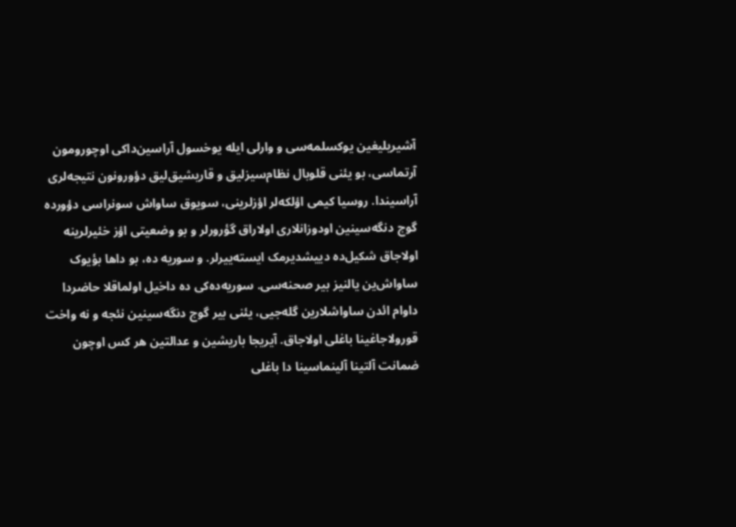آشیریلیغین یوکسلمه‌سی و وارلی ایله یوخسول آراسین‌داکی اوچورومون آرتماسی، بو یئنی قلوبال نظام‌سیزلیق و قاریشیق‌لیق دؤورونون نتیجه‌لری آراسیندا. روسیا کیمی اؤلکه‌لر اؤزلرینی، سویوق ساواش سونراسی دؤورده گوج دنگه‌سینین اودوزا‌نلاری اولاراق گؤرورلر و بو وضعیتی اؤز خئیرلرینه اولاجاق شکیل‌ده دییشدیرمک ایسته‌ییرلر. و سوریه ده، بو داها بؤیوک ساواش‌ین یالنیز بیر صحنه‌سی. سوریه‌ده‌کی ده داخیل اولماقلا حاضردا داوام ائد‌ن ساواشلارین گله‌جیی، یئنی بیر گوج دنگه‌سینین نئجه و نه واخت قورولاجاغینا باغلی اولاجاق. آیریجا باریشین و عدالتین هر کس اوچون ضمانت آلتینا آلینماسینا دا باغلی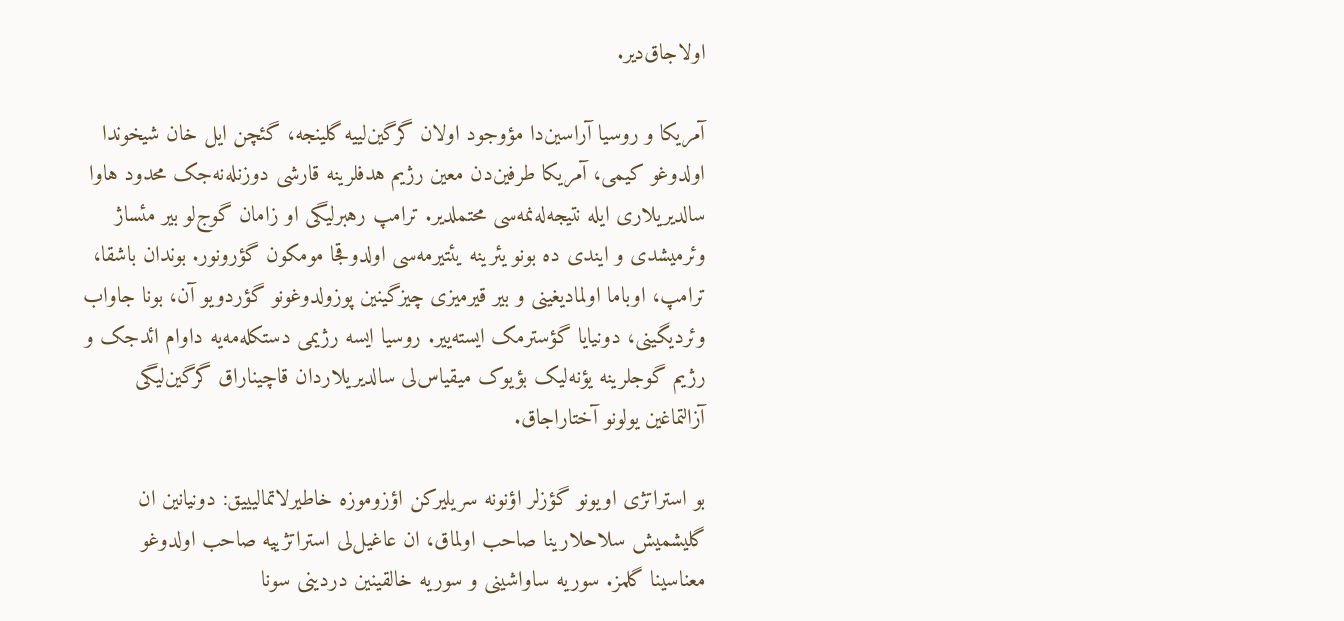اولاجاق‌دیر.

آمریکا و روسیا آراسین‌دا مؤوجود اولان گرگین‌لییه گلینجه، گئچن ایل خان شیخوندا اولدوغو کیمی، آمریکا طرفین‌دن معین رژیم هدفلرینه قارشی دوزنله‌نه‌جک محدود هاوا سالدیریلاری ایله نتیجه‌له‌نمه‌سی محتملدیر. ترامپ رهبرلیگی او زامان گوج‌لو بیر مئساژ وئرمیشدی و ایندی ده بونو یئرینه یئتیرمه‌سی اولدوقجا مومکون گؤرونور. بوندان باشقا، ترامپ، اوباما اولمادیغینی و بیر قیرمیزی چیزگینین پوزولدوغونو گؤردویو آن، بونا جاواب وئردیگینی، دونیایا گؤسترمک ایسته‌ییر. روسیا ایسه رژیمی دستکله‌مه‌یه داوام ائد‌جک و رژیم گوجلرینه یؤنه‌لیک بؤیوک میقیاس‌لی سالدیریلاردان قاچیناراق گرگین‌لیگی آزالتماغین یولونو آختاراجاق.

بو استراتژی اویونو گؤزلر اؤنونه سریلیرکن اؤزوموزه خاطیرلاتمالیییق: دونیانین ان گلیشمیش سلاحلارینا صاحب اولماق، ان عاغیل‌لی استراتژییه صاحب اولدوغو معناسینا گلمز. سوریه ساواشینی و سوریه خالقینین دردینی سونا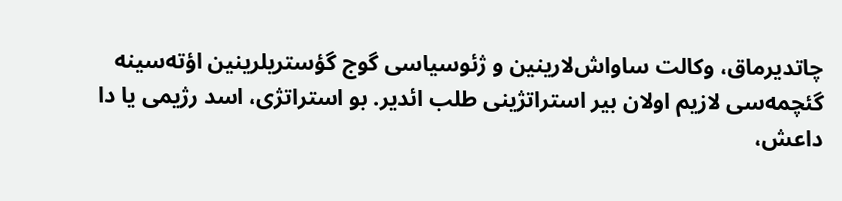چاتدیرماق، وکالت ساواش‌لارینین و ژئوسیاسی گوج گؤستریلرینین اؤته‌سینه گئچمه‌سی لازیم اولان بیر استراتژینی طلب ائدیر. بو استراتژی، اسد رژیمی یا دا داعش،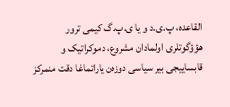القاعده، پ.ی.د و یا ی.پ.گ کیمی ترور هؤؤگوتلری اولمادان مشروع، دموکراتیک و قابساییجی بیر سیاسی دوزه‌ن یاراتماغا دقت منمرکز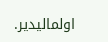اولما‌لیدیر.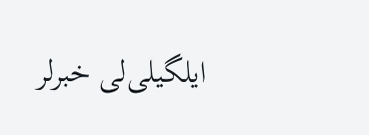ایلگیلی‌لی خبرلر